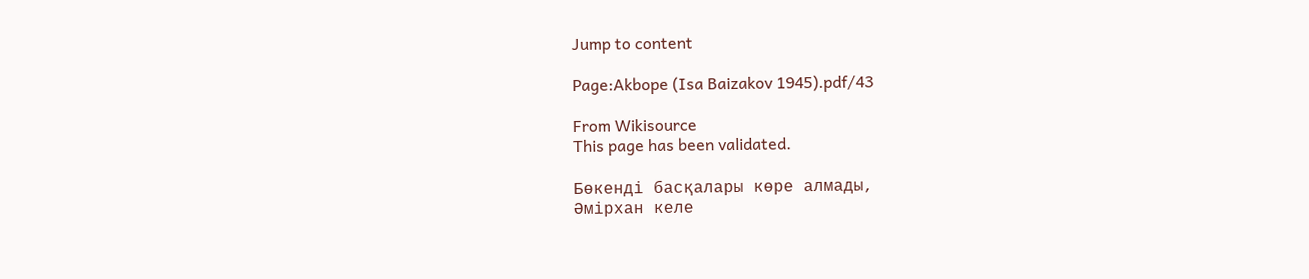Jump to content

Page:Akbope (Isa Baizakov 1945).pdf/43

From Wikisource
This page has been validated.

Бөкенді басқалары көре алмады,
Әмірхан келе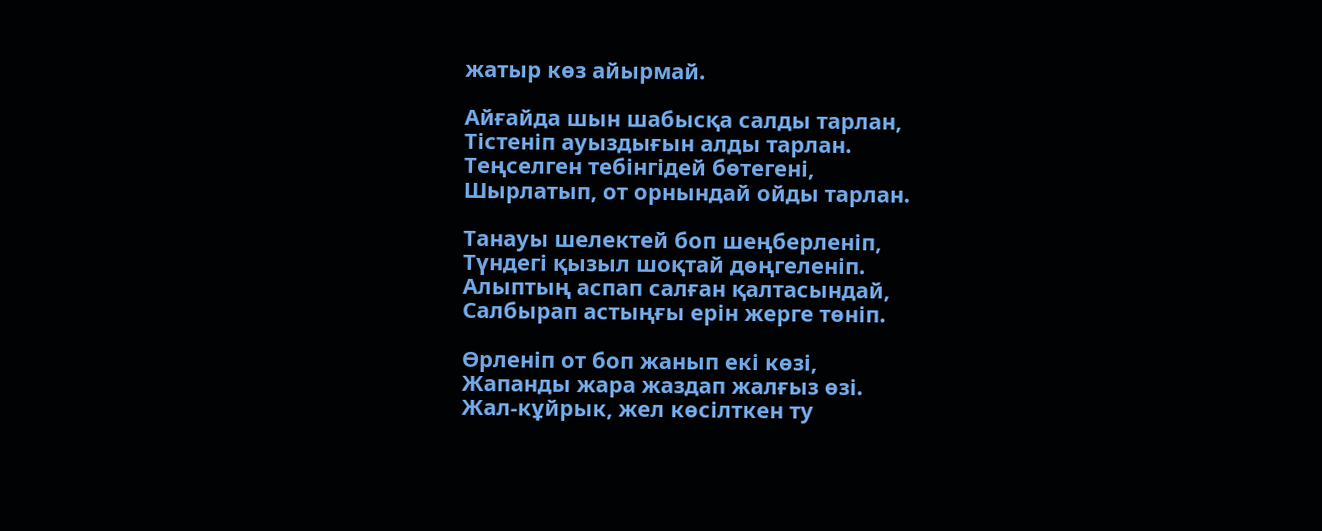жатыр көз айырмай.

Айғайда шын шабысқа салды тарлан,
Тістеніп ауыздығын алды тарлан.
Теңселген тебінгідей бөтегені,
Шырлатып, от орнындай ойды тарлан.

Танауы шелектей боп шеңберленіп,
Түндегі қызыл шоқтай дөңгеленіп.
Алыптың аспап салған қалтасындай,
Салбырап астыңғы ерін жерге төніп.

Өрленіп от боп жанып екі көзі,
Жапанды жара жаздап жалғыз өзі.
Жал-кұйрык, жел көсілткен ту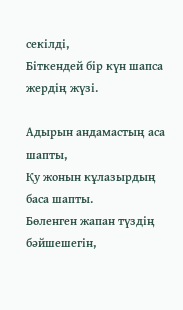секілді,
Біткендей бір күн шапса жердің жүзі.

Адырын андамастың аса шапты,
Қу жонын кұлазырдың баса шапты.
Бөленген жапан түздің бәйшешегін,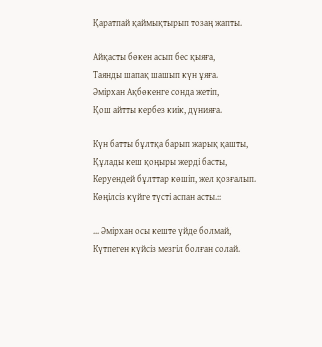Қаратпай қаймықтырып тозаң жапты.

Айқасты бөкен асып бес қыяға,
Таянды шапақ шашып күн ұяға.
Әмірхан Ақбөкенге сонда жетіп,
Қош айтты кербез киік, дүнияға.

Күн батты бұлтқа барып жарық қашты,
Құлады кеш қоңыры жерді басты,
Керуендей бұлттар көшіп, жел қозғалып.
Көңілсіз күйге түсті аспан асты.::

... Әмірхан осы кеште үйде болмай,
Күтпеген күйсіз мезгіл болған солай.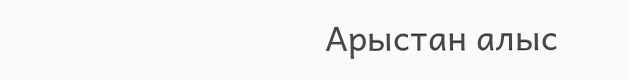Арыстан алыс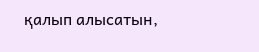қалып алысатын,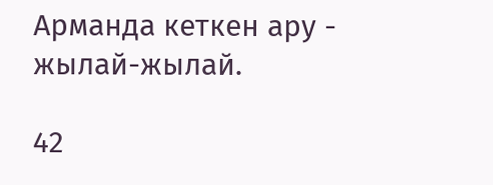Арманда кеткен ару - жылай-жылай.

42